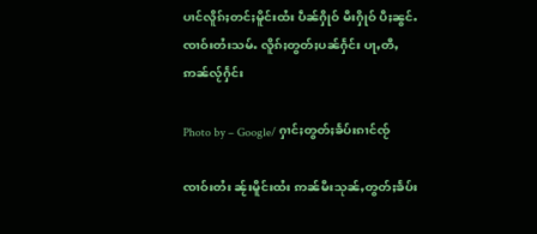ပၢင်လိူၵ်ႈတင်ႈမိူင်းထႆး ပဵၼ်ႁိုဝ် မီးႁိုဝ် ပီႈၼွင်ႉၸၢဝ်းတႆးသမ်ႉ လိူၵ်ႈတွတ်ႈပၼ်ႁႅင်း ပႃႇတီႇဢၼ်လႂ်ႁႅင်း

Photo by – Google/ ႁၢင်ႈတွတ်ႈၶႅပ်းၵၢင်ၸႂ်

ၸၢဝ်းတႆး ၼႂ်းမိူင်းထႆး ဢၼ်မီးသုၼ်ႇတွတ်ႈၶႅပ်း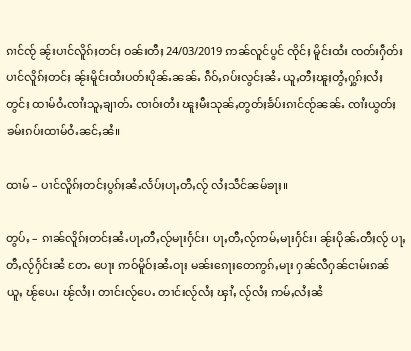ၵၢင်ၸႂ် ၼႂ်းပၢင်လိူၵ်ႈတင်ႈ ဝၼ်းတီႈ 24/03/2019 ဢၼ်လူင်ပွင် ၸိုင်ႈ မိူင်းထႆး ၸတ်းႁဵတ်းပၢင်လိူၵ်ႈတင်ႈ ၼႂ်းမိူင်းထႆးပတ်းပိုၼ်ႉၼၼ်ႉ ၵဵဝ်ႇၵပ်းလွင်ႈၼႆႉ ယူႇတီႈၽူႈတွႆႇႁွၵ်ႈလႆႈ တွင်ႈ ထၢမ်ဝႆႉၸၢႆးသူႇၶျၢတ်ႉ ၸၢဝ်းတႆး ၽူႈမီးသုၼ်ႇတွတ်ႈၶႅပ်းၵၢင်ၸႂ်ၼၼ်ႉ ၸၢႆးယွတ်ႈၶမ်းၵပ်းထၢမ်ဝႆႉၼင်ႇၼႆ။

ထၢမ် – ပၢင်လိူၵ်ႈတင်ႈပွၵ်ႈၼႆႉလႅပ်ႈပႃႇတီႇလႂ် လႆႈသဵင်ၼမ်ၶႃႈ။

တွပ်ႇ – ၵၢၼ်လိူၵ်ႈတင်ႈၼႆႉပႃႇတီႇလႂ်မႃးႁႅင်း၊ ပႃႇတီႇလႂ်ဢမ်ႇမႃးႁႅင်း၊ ၼႂ်းပိုၼ်ႉတီႈလႂ် ပႃႇတီႇလႂ်ႁႅင်းၼႆ တႄႉ ပေႃး ဢဝ်မိူဝ်ႈၼႆႉဝႃႈ မၼ်းၵေႃႈတေဢွၵ်ႇမႃး ႁၼ်လီႁၼ်ငၢမ်းၵၼ်ယူႇ ၽႂ်ပေႉ၊ ၽႂ်လႆႈ၊ တၢင်းလႂ်ပေႉ တၢင်းလႂ်လႆႈ ၾၢႆႇ လႂ်လႆႈ ဢမ်ႇလႆႈၼႆ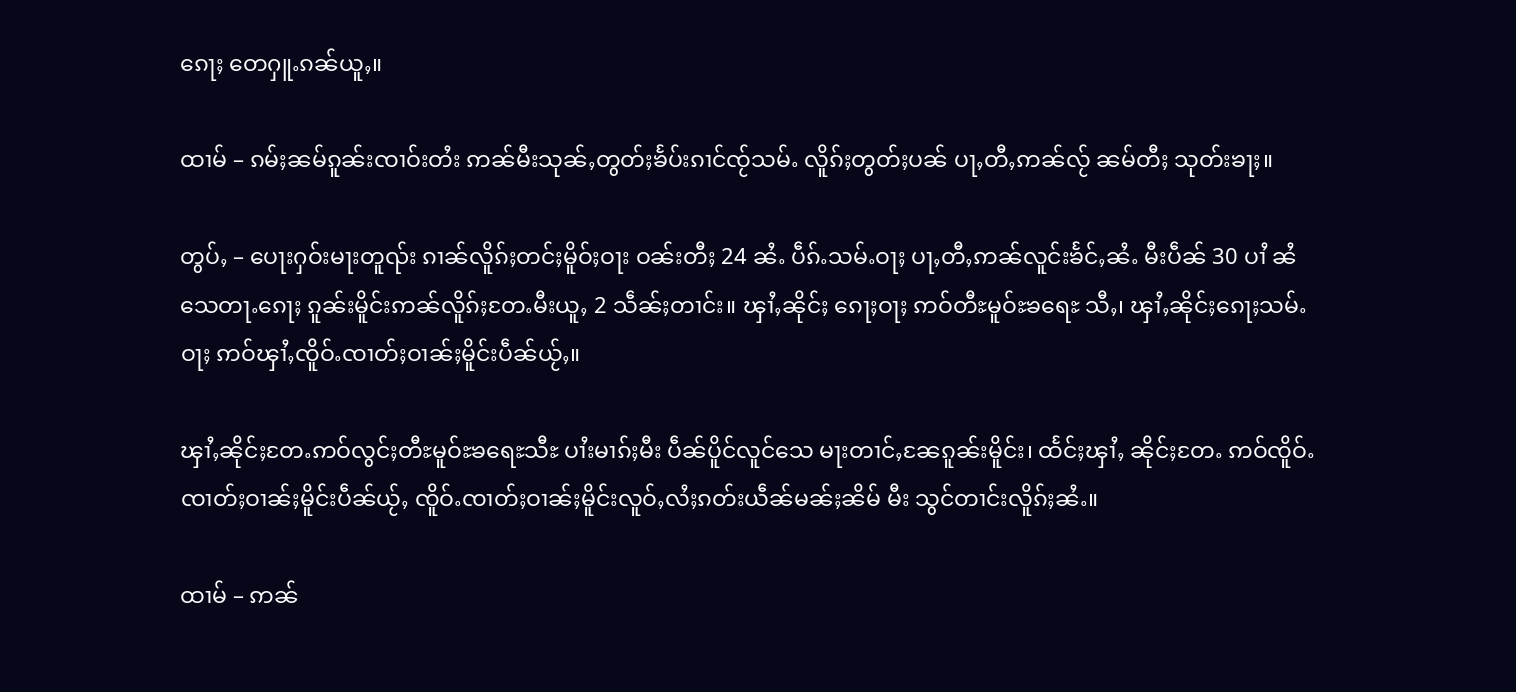ၵေႃႈ တေႁူႉၵၼ်ယူႇ။

ထၢမ် – ၵမ်ႈၼမ်ၵူၼ်းၸၢဝ်းတႆး ဢၼ်မီးသုၼ်ႇတွတ်ႈၶႅပ်းၵၢင်ၸႂ်သမ်ႉ လိူၵ်ႈတွတ်ႈပၼ် ပႃႇတီႇဢၼ်လႂ် ၼမ်တီႈ သုတ်းၶႃႈ။

တွပ်ႇ – ပေႃးႁဝ်းမႃးတူၺ်း ၵၢၼ်လိူၵ်ႈတင်ႈမိူဝ်ႈဝႃး ဝၼ်းတီႈ 24 ၼႆႉ ပဵၵ်ႉသမ်ႉဝႃႈ ပႃႇတီႇဢၼ်လူင်းၶႅင်ႇၼႆႉ မီးပဵၼ် 30 ပၢႆ ၼႆသေတႃႉၵေႃႈ ၵူၼ်းမိူင်းဢၼ်လိူၵ်ႈတႄႉမီးယူႇ 2 သဵၼ်ႈတၢင်း။ ၾၢႆႇၼိုင်ႈ ၵေႃႈဝႃႈ ဢဝ်တီႊမူဝ်ႊၶရေႊ သီႇ၊ ၾၢႆႇၼိုင်ႈၵေႃႈသမ်ႉဝႃႈ ဢဝ်ၾၢႆႇၸိူဝ်ႉၸၢတ်ႈဝၢၼ်ႈမိူင်းပဵၼ်ယႂ်ႇ။

ၾၢႆႇၼိုင်ႈတႄႉဢဝ်လွင်ႈတီႊမူဝ်ႊၶရေႊသီႊ ပၢႆးမၢၵ်ႈမီး ပဵၼ်ပိူင်လူင်သေ မႃးတၢင်ႇၼႄၵူၼ်းမိူင်း၊ ထႅင်ႈၾၢႆႇ ၼိုင်ႈတႄႉ ဢဝ်ၸိူဝ်ႉၸၢတ်ႈဝၢၼ်ႈမိူင်းပဵၼ်ယႂ်ႇ ၸိူဝ်ႉၸၢတ်ႈဝၢၼ်ႈမိူင်းလူဝ်ႇလႆႈၵတ်းယဵၼ်မၼ်ႈၼိမ် မီး သွင်တၢင်းလိူၵ်ႈၼႆႉ။

ထၢမ် – ဢၼ်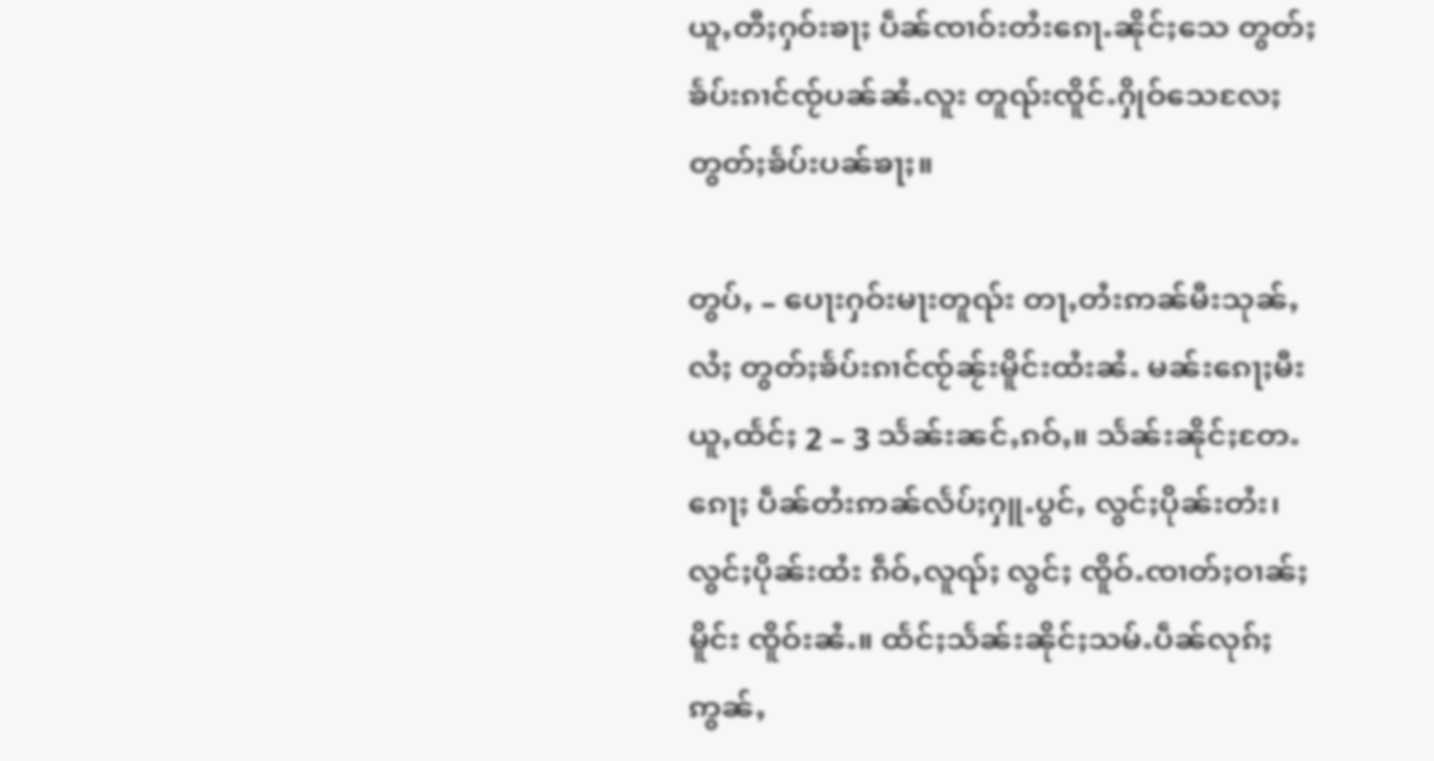ယူႇတီႈႁဝ်းၶႃႈ ပဵၼ်ၸၢဝ်းတႆးၵေႃႉၼိုင်ႈသေ တွတ်ႈၶႅပ်းၵၢင်ၸႂ်ပၼ်ၼႆႉလူး တူၺ်းၸိူင်ႉႁိုဝ်သေလႄႈ တွတ်ႈၶႅပ်းပၼ်ၶႃႈ။

တွပ်ႇ – ပေႃးႁဝ်းမႃးတူၺ်း တႃႇတႆးဢၼ်မီးသုၼ်ႇလႆႈ တွတ်ႈၶႅပ်းၵၢင်ၸႂ်ၼႂ်းမိူင်းထႆးၼႆႉ မၼ်းၵေႃႈမီးယူႇထႅင်ႈ 2 – 3 သႅၼ်းၼင်ႇၵဝ်ႇ။ သႅၼ်းၼိုင်ႈတႄႉၵေႃႈ ပဵၼ်တႆးဢၼ်လႅပ်ႈႁူႉပွင်ႇ လွင်ႈပိုၼ်းတႆး၊ လွင်ႈပိုၼ်းထႆး ၵဵဝ်ႇလူၺ်ႈ လွင်ႈ ၸိူဝ်ႉၸၢတ်ႈဝၢၼ်ႈမိူင်း ၸိူဝ်းၼႆႉ။ ထႅင်ႈသႅၼ်းၼိုင်ႈသမ်ႉပဵၼ်လုၵ်ႈဢွၼ်ႇ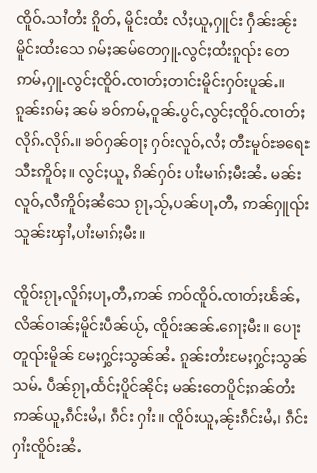ၸိူဝ်ႉသၢႆတႆး ၵိူတ်ႇ မိူင်းထႆး လႆႈယူႇႁူင်း ႁဵၼ်းၼႂ်းမိူင်းထႆးသေ ၵမ်ႈၼမ်တေႁူႉလွင်ႈထႆးၵူၺ်း တေဢမ်ႇႁူႉလွင်ႈၸိူဝ်ႉၸၢတ်ႈတၢင်းမိူင်းႁဝ်းပူၼ်ႉ။ ၵူၼ်းၵမ်ႈ ၼမ် ၶဝ်ဢမ်ႇဝူၼ်ႉပွင်ႇလွင်ႈၸိူဝ်ႉၸၢတ်ႈ လိုၵ်ႉလိုၵ်ႉ။ ၶဝ်ႁၼ်ဝႃႈ ႁဝ်းလူဝ်ႇလႆႈ တီႊမူဝ်ႊၶရေႊသီႊဢိူဝ်ႈ။ လွင်ႈယူႇ ၵိၼ်ႁဝ်း ပၢႆးမၢၵ်ႈမီးၼႆႉ မၼ်းလူဝ်ႇလီဢိူဝ်ႈၼႆသေ ၵႂႃႇသႂ်ႇပၼ်ပႃႇတီႇ ဢၼ်ႁူၺ်းသူၼ်းၾၢႆႇပၢႆးမၢၵ်ႈမီး။

ၸိူဝ်းၵႂႃႇလိူၵ်ႈပႃႇတီႇဢၼ် ဢဝ်ၸိူဝ်ႉၸၢတ်ႈၽႅၼ်ႇလိၼ်ဝၢၼ်ႈမိူင်းပဵၼ်ယႂ်ႇ ၸိူဝ်းၼၼ်ႉၵေႃႈမီး။ ပေႃးတူၺ်းမိူၼ် မႄႈႁွင်ႈသွၼ်ၼႆႉ ၵူၼ်းတႆးမႄႈႁွင်ႈသွၼ်သမ်ႉ ပဵၼ်ၵႂႃႇထႅင်ႈပိူင်ၼိုင်ႈ မၼ်းတေပိူင်ႈၵၼ်တႆး ဢၼ်ယူႇၵဵင်းမႆႇ၊ ၵဵင်း ႁၢႆး။ ၸိူဝ်းယူႇၼႂ်းၵဵင်းမႆႇ၊ ၵဵင်းႁၢႆးၸိူဝ်းၼႆႉ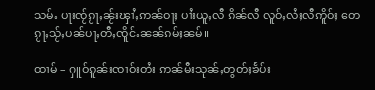သမ်ႉ ပႃးၸႂ်ၵႂႃႇၼႂ်းၾၢႆႇဢၼ်ဝႃႈ ပၢႆးယူႇလီ ၵိၼ်လီ လူဝ်ႇလႆႈလီဢိူဝ်ႈ တေ ၵႂႃႇသႂ်ႇပၼ်ပႃႇတီႇၸိူင်ႉၼၼ်ၵမ်ႈၼမ်။

ထၢမ် – ႁူဝ်ၵူၼ်းၸၢဝ်းတႆး ဢၼ်မီးသုၼ်ႇတွတ်ႈၶႅပ်း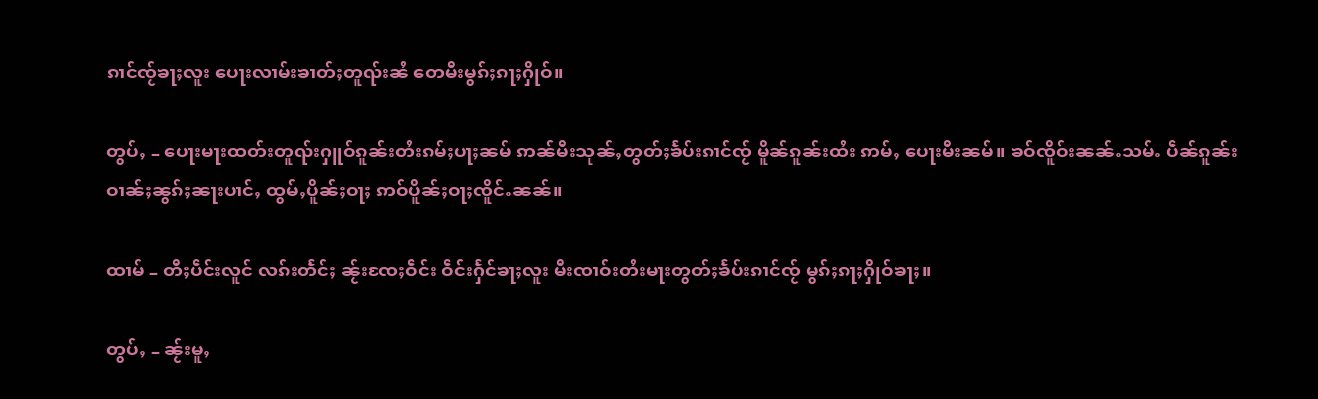ၵၢင်ၸႂ်ၶႃႈလူး ပေႃးလၢမ်းၶၢတ်ႈတူၺ်းၼႆ တေမီးမွၵ်ႈၵႃႈႁိုဝ်။

တွပ်ႇ – ပေႃးမႃးထတ်းတူၺ်းႁူဝ်ၵူၼ်းတႆးၵမ်ႈပႃႈၼမ် ဢၼ်မီးသုၼ်ႇတွတ်ႈၶႅပ်းၵၢင်ၸႂ် မိူၼ်ၵူၼ်းထႆး ဢမ်ႇ ပေႃးမီးၼမ်။ ၶဝ်ၸိူဝ်းၼၼ်ႉသမ်ႉ ပဵၼ်ၵူၼ်းဝၢၼ်ႈၼွၵ်ႈၼႃးပၢင်ႇ ထွမ်ႇပိူၼ်ႈဝႃႈ ဢဝ်ပိူၼ်ႈဝႃႈၸိူင်ႉၼၼ်။

ထၢမ် – တီႈပဵင်းလူင် လၵ်းတႅင်ႈ ၼႂ်းၸႄႈဝဵင်း ဝဵင်းႁႅင်ၶႃႈလူး မီးၸၢဝ်းတႆးမႃးတွတ်ႈၶႅပ်းၵၢင်ၸႂ် မွၵ်ႈၵႃႈႁိုဝ်ၶႃႈ။

တွပ်ႇ – ၼႂ်းမူႇ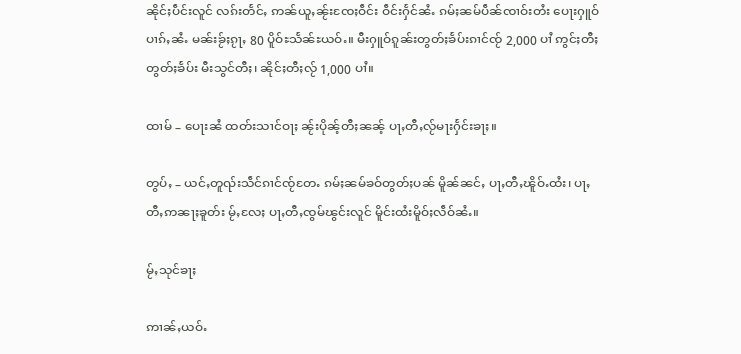ၼိုင်ႈပဵင်းလူင် လၵ်းတႅင်ႇ ဢၼ်ယူႇၼႂ်းၸႄႈဝဵင်း ဝဵင်းႁႅင်ၼႆႉ ၵမ်ႈၼမ်ပဵၼ်ၸၢဝ်းတႆး ပေႃးႁူဝ်ပၢၵ်ႇၼႆႉ မၼ်းၶႂ်ႈၵႂႃႇ 80 ပိူဝ်ႊသႅၼ်ႊယဝ်ႉ။ မီးႁူဝ်ၵူၼ်းတွတ်ႈၶႅပ်းၵၢင်ၸႂ် 2,000 ပၢႆ ဢွင်ႈတီႈတွတ်ႈၶႅပ်း မီးသွင်တီႈ၊ ၼိုင်ႈတီႈလႂ် 1,000 ပၢႆ။

ထၢမ် – ပေႃးၼႆ ထတ်းသၢင်ဝႃႈ ၼႂ်းပိုၼ့်တီႈၼၼ့် ပႃႇတီႇလႂ်မႃးႁႅင်းၶႃႈ။

တွပ်ႇ – ယင်ႇတူၺ်းသဵင်ၵၢင်ၸႂ်တႄႉ ၵမ်ႈၼမ်ၶဝ်တွတ်ႈပၼ် မိူၼ်ၼင်ႇ ပႃႇတီႇၽိူဝ်ႉထႆး၊ ပႃႇတီႇဢၼႃႈၶူတ်း မႂ်ႇလႄႈ ပႃႇတီႇၸွမ်ၽွင်းလူင် မိူင်းထႆးမိူဝ်ႈလဵဝ်ၼႆႉ။

မႂ်ႇသုင်ၶႃႈ

ဢၢၼ်ႇယဝ်ႉ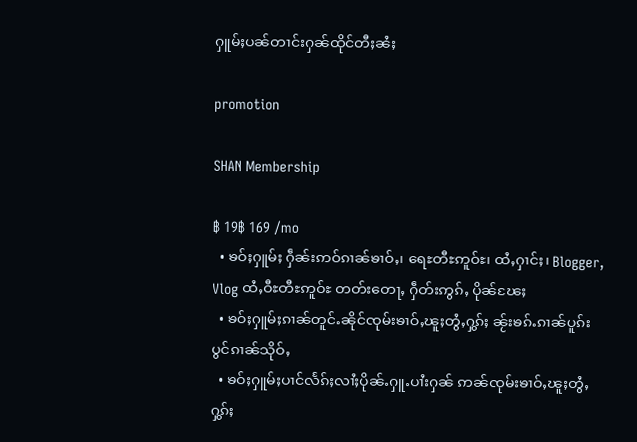ႁူမ်ႈပၼ်တၢင်းႁၼ်ထိုင်တီႈၼႆႈ

promotion

SHAN Membership

฿ 19฿ 169 /mo
  • ၶဝ်ႈႁူမ်ႈ ႁဵၼ်းဢဝ်ၵၢၼ်ၶၢဝ်ႇ၊ ရေႊတီႊဢူဝ်ႊ၊ ထႆႇႁၢင်ႈ၊ Blogger, Vlog ထႆႇဝီႊတီႊဢူဝ်ႊ တတ်းတေႃႇ ႁဵတ်းဢွၵ်ႇ ပိုၼ်ၽႄႈ
  • ၶဝ်ႈႁူမ်ႈၵၢၼ်တူင်ႉၼိုင်ၸုမ်းၶၢဝ်ႇၽူႈတွႆႇႁွၵ်ႈ ၼႂ်းၶၵ်ႉၵၢၼ်ပူၵ်းပွင်ၵၢၼ်သိုဝ်ႇ
  • ၶဝ်ႈႁူမ်ႈပၢင်လႅၵ်ႈလၢႆႈပိုၼ်ႉႁူႉပၢႆးႁၼ် ဢၼ်ၸုမ်းၶၢဝ်ႇၽူႈတွႆႇႁွၵ်ႈ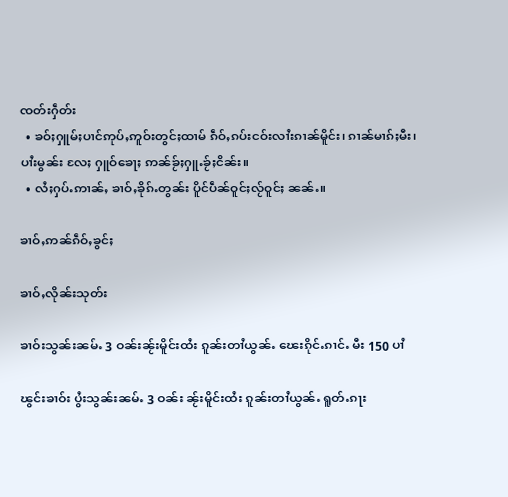ၸတ်းႁဵတ်း
  • ၶဝ်ႈႁူမ်ႈပၢင်ဢုပ်ႇဢူဝ်းတွင်ႈထၢမ် ၵဵဝ်ႇၵပ်းငဝ်းလၢႆးၵၢၼ်မိူင်း၊ ၵၢၼ်မၢၵ်ႈမီး၊ ပၢႆးမွၼ်း လႄႈ ႁူဝ်ၶေႃႈ ဢၼ်ၶႂ်ႈႁူႉၶႂ်ႈငိၼ်း။
  • လႆႈႁပ်ႉဢၢၼ်ႇ ၶၢဝ်ႇၶိုၵ်ႉတွၼ်း ပိူင်ပဵၼ်ဝူင်ႈလႂ်ဝူင်ႈ ၼၼ်ႉ။

ၶၢဝ်ႇဢၼ်ၵဵဝ်ႇၶွင်ႈ

ၶၢဝ်ႇလိုၼ်းသုတ်း

ၶၢဝ်းသွၼ်းၼမ်ႉ 3 ဝၼ်းၼႂ်းမိူင်းထႆး ၵူၼ်းတၢႆယွၼ်ႉ ၽေးၵိုင်ႉၵၢင်ႉ မီး 150 ပၢႆ

ၽွင်းၶၢဝ်း ပွႆးသွၼ်းၼမ်ႉ 3 ဝၼ်း ၼႂ်းမိူင်းထႆး ၵူၼ်းတၢႆယွၼ်ႉ ရူတ်ႉၵႃး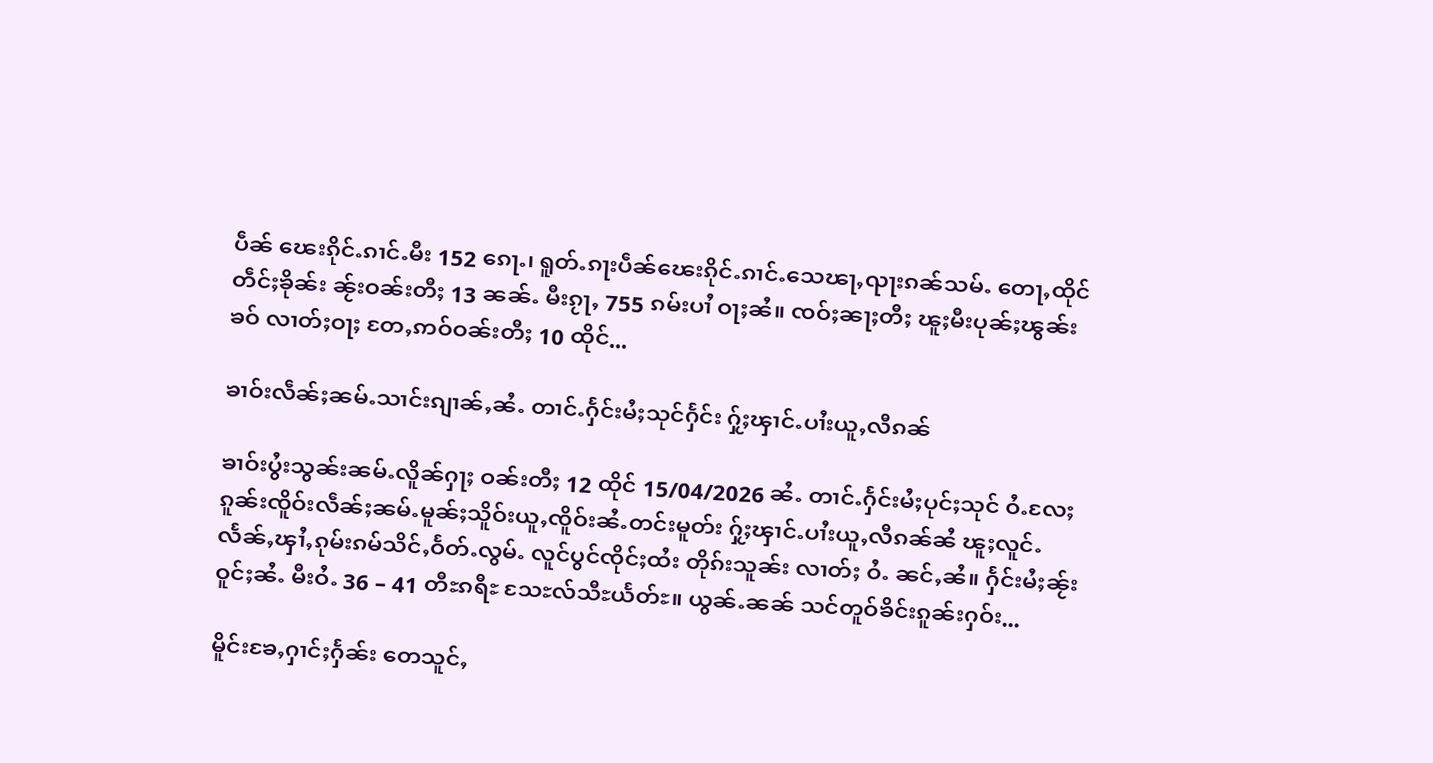ပဵၼ် ၽေးၵိုင်ႉၵၢင်ႉမီး 152 ၵေႃႉ၊ ရူတ်ႉၵႃးပဵၼ်ၽေးၵိုင်ႉၵၢင်ႉသေၽႃႇၺႃးၵၼ်သမ်ႉ တေႃႇထိုင်တဵင်ႈၶိုၼ်း ၼႂ်းဝၼ်းတီႈ 13 ၼၼ်ႉ မီးၵႂႃႇ 755 ၵမ်းပၢႆ ဝႃႈၼႆ။ ၸဝ်ႈၼႃႈတီႈ ၽူႈမီးပုၼ်ႈၽွၼ်းၶဝ် လၢတ်ႈဝႃႈ တႄႇဢဝ်ဝၼ်းတီႈ 10 ထိုင်...

ၶၢဝ်းလဵၼ်ႈၼမ်ႉသၢင်းၵျၢၼ်ႇၼႆႉ တၢင်ႉႁႅင်းမႆႈသုင်ႁႅင်း ႁႂ်ႈၾၢင်ႉပၢႆးယူႇလီၵၼ်

ၶၢဝ်းပွႆးသွၼ်းၼမ်ႉလိူၼ်ႁႃႈ ဝၼ်းတီႈ 12 ထိုင် 15/04/2026 ၼႆႉ တၢင်ႉႁႅင်းမႆႈပုင်ႈသုင် ဝႆႉလႄႈ ၵူၼ်းၸိူဝ်းလဵၼ်ႈၼမ်ႉမူၼ်ႈသိူဝ်းယူႇၸိူဝ်းၼႆႉတင်းမူတ်း ႁႂ်ႈၾၢင်ႉပၢႆးယူႇလီၵၼ်ၼႆ ၽူႈလူင်ႉလႅၼ်ႇၾၢႆႇၵုမ်းၵမ်သိင်ႇဝႅတ်ႉလွမ်ႉ လူင်ပွင်ၸိုင်ႈထႆး တိုၵ်းသူၼ်း လၢတ်ႈ ဝႆႉ ၼင်ႇၼႆ။ ႁႅင်းမႆႈၼႂ်းဝူင်ႈၼႆႉ မီးဝႆႉ 36 – 41 တီႊၵရီႊ သႄႊလ်သီႊယႅတ်ႊ။ ယွၼ်ႉၼၼ် သင်တူဝ်ၶိင်းၵူၼ်းႁဝ်း...

မိူင်းၶႄႇႁၢင်ႈႁႅၼ်း တေသူင်ႇ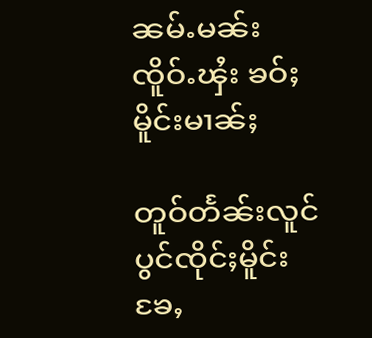ၼမ်ႉမၼ်းၸိူဝ်ႉၾႆး ၶဝ်ႈမိူင်းမၢၼ်ႈ

တူဝ်တႅၼ်းလူင်ပွင်ၸိုင်ႈမိူင်းၶႄႇ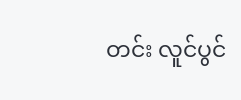တင်း လူင်ပွင်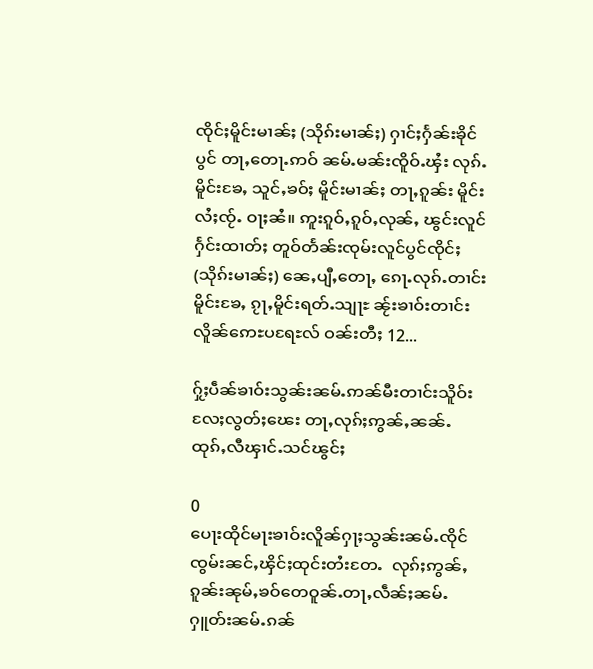ၸိုင်ႈမိူင်းမၢၼ်ႈ (သိုၵ်းမၢၼ်ႈ) ႁၢင်ႈႁႅၼ်းၶိုင်ပွင် တႃႇတေႃႉဢဝ် ၼမ်ႉမၼ်းၸိူဝ်ႉၾႆး လုၵ်ႉမိူင်းၶႄႇ သူင်ႇၶဝ်ႈ မိူင်းမၢၼ်ႈ တႃႇၵူၼ်း မိူင်းလႆႈၸႂ်ႉ ဝႃႈၼႆ။ ဢူးၵူဝ်ႇၵူဝ်ႇလုၼ်ႇ ၽွင်းလူင်ႁႅင်းထၢတ်ႈ တူဝ်တႅၼ်းၸုမ်းလူင်ပွင်ၸိုင်ႈ (သိုၵ်းမၢၼ်ႈ) ၼေႇပျီႇတေႃႇ ၵေႃႉလုၵ်ႉတၢင်းမိူင်းၶႄႇ ၵႂႃႇမိူင်းရတ်ႉသျႃႊ ၼႂ်းၶၢဝ်းတၢင်း လိူၼ်ဢေႊပရႄႊလ် ဝၼ်းတီႈ 12...

ႁႂ်ႈပဵၼ်ၶၢဝ်းသွၼ်းၼမ်ႉဢၼ်မီးတၢင်းသိူဝ်းလႄႈလွတ်ႈၽေး တႃႇလုၵ်ႈဢွၼ်ႇၼၼ်ႉ ထုၵ်ႇလီၾၢင်ႉသင်ၽွင်ႈ

0
ပေႃးထိုင်မႃးၶၢဝ်းလိူၼ်ႁႃႈသွၼ်းၼမ်ႉၸိုင် ၸွမ်းၼင်ႇၾိင်ႈထုင်းတႆးတႄႉ  လုၵ်ႈဢွၼ်ႇ ၵူၼ်းၼုမ်ႇၶဝ်တေဝူၼ်ႉတႃႇလဵၼ်ႈၼမ်ႉ ႁူတ်းၼမ်ႉၵၼ်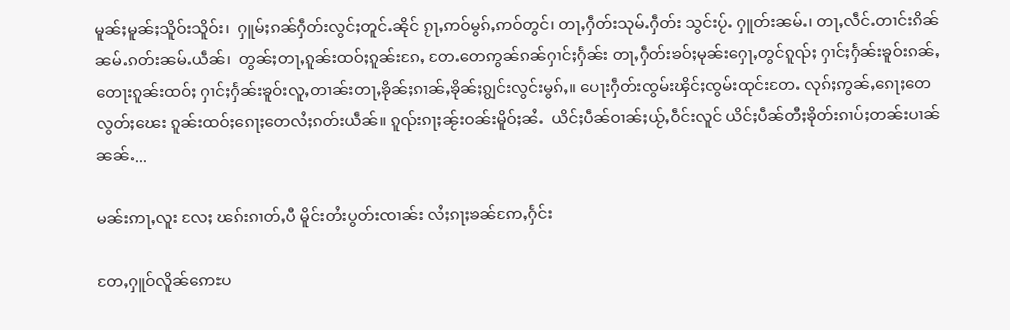မူၼ်ႈမူၼ်ႈသိူဝ်းသိူဝ်း၊  ႁူမ်ႈၵၼ်ႁဵတ်းလွင်ႈတူင်ႉၼိုင် ၵႂႃႇဢဝ်မွၵ်ႇဢဝ်တွင်၊ တႃႇႁဵတ်းသုမ်ႉႁဵတ်း သွင်းပႂ်ႉ ႁူတ်းၼမ်ႉ၊ တႃႇလဵင်ႉတၢင်းၵိၼ် ၼမ်ႉၵတ်းၼမ်ႉယဵၼ်၊  တွၼ်ႈတႃႇၵူၼ်းထဝ်ႈၵူၼ်းၵႄႇ တႄႉတေဢွၼ်ၵၼ်ႁၢင်ႈႁႅၼ်း တႃႇႁဵတ်းၶဝ်ႈမုၼ်းႁေႃႇတွင်ၵူၺ်ႈ ႁၢင်ႈႁႅၼ်းၶူဝ်းၵၼ်ႇတေႃးၵူၼ်းထဝ်ႈ ႁၢင်ႈႁႅၼ်းၶူဝ်းလူႇတၢၼ်းတႃႇၶိုၼ်ႈၵၢၼ်ႇၶိုၼ်ႈၵျွင်းလွင်းမွၵ်ႇ။ ပေႃးႁဵတ်းၸွမ်းၾိင်ႈၸွမ်းထုင်းတႄႉ လုၵ်ႈဢွၼ်ႇၵေႃႈတေလွတ်ႈၽေး ၵူၼ်းထဝ်ႈၵေႃႈတေလႆႈၵတ်းယဵၼ်။ ၵူၺ်းၵႃႈၼႂ်းဝၼ်းမိူဝ်ႈၼႆႉ  ယိင်ႈပဵၼ်ဝၢၼ်ႈယႂ်ႇဝဵင်းလူင် ယိင်ႈပဵၼ်တီႈၶိုတ်းၵၢပ်ႈတၼ်းပၢၼ်ၼၼ်ႉ...

မၼ်းဢႃႇလူး လႄႈ ၽၵ်းၵၢတ်ႇပီ မိူင်းတႆးပွတ်းၸၢၼ်း လႆႈၵႃႈၶၼ်ဢႄႇႁႅင်း

တႄႇႁူဝ်လိူၼ်ဢေႊပ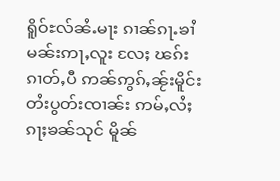ရိူဝ်ႊလ်ၼႆႉမႃး ၵၢၼ်ၵႃႉၶၢႆ မၼ်းဢႃႇလူး လႄႈ ၽၵ်းၵၢတ်ႇပီ ဢၼ်ဢွၵ်ႇၼႂ်းမိူင်းတႆးပွတ်းၸၢၼ်း ဢမ်ႇလႆႈၵႃႈၶၼ်သုင် မိူၼ်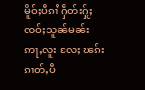မိူဝ်ႈပီၵၢႆ ႁဵတ်းႁႂ်ႈ ၸဝ်ႈသူၼ်မၼ်းဢႃႇလူး လႄႈ ၽၵ်းၵၢတ်ႇပီ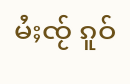မႆႈၸႂ် ၵူဝ်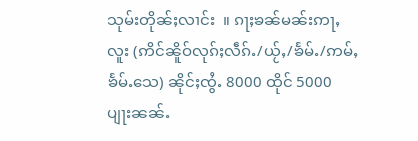သုမ်းတိုၼ်ႈလၢင်း  ။ ၵႃႈၶၼ်မၼ်းဢႃႇလူး (ဢိင်ၼိူဝ်လုၵ်ႈလဵၵ်ႉ/ယႂ်ႇ/ၶႅမ်ႉ/ဢမ်ႇၶႅမ်ႉသေ) ၼိုင်ႈၸွႆႉ 8000 ထိုင် 5000 ပျႃးၼၼ်ႉ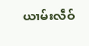ယၢမ်းလဵဝ်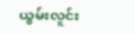ယွမ်းလူင်း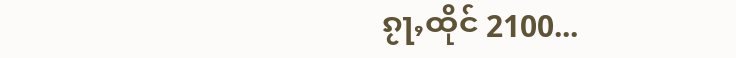ၵႂႃႇထိုင် 2100...